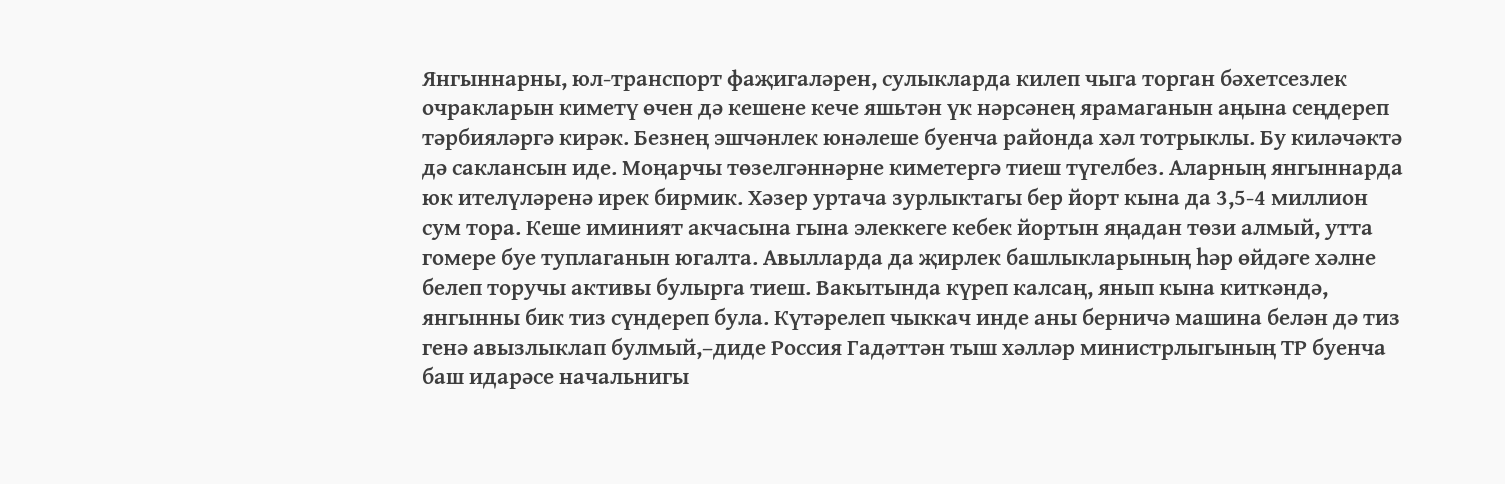Янгыннарны, юл-транспорт фаҗигаләрен, сулыкларда килеп чыга торган бәхетсезлек очракларын киметү өчен дә кешене кече яшьтән үк нәрсәнең ярамаганын аңына сеңдереп тәрбияләргә кирәк. Безнең эшчәнлек юнәлеше буенча районда хәл тотрыклы. Бу киләчәктә дә саклансын иде. Моңарчы төзелгәннәрне киметергә тиеш түгелбез. Аларның янгыннарда юк ителүләренә ирек бирмик. Хәзер уртача зурлыктагы бер йорт кына да 3,5-4 миллион сум тора. Кеше иминият акчасына гына элеккеге кебек йортын яңадан төзи алмый, утта гомере буе туплаганын югалта. Авылларда да җирлек башлыкларының һәр өйдәге хәлне белеп торучы активы булырга тиеш. Вакытында күреп калсаң, янып кына киткәндә, янгынны бик тиз сүндереп була. Күтәрелеп чыккач инде аны берничә машина белән дә тиз генә авызлыклап булмый,–диде Россия Гадәттән тыш хәлләр министрлыгының ТР буенча баш идарәсе начальнигы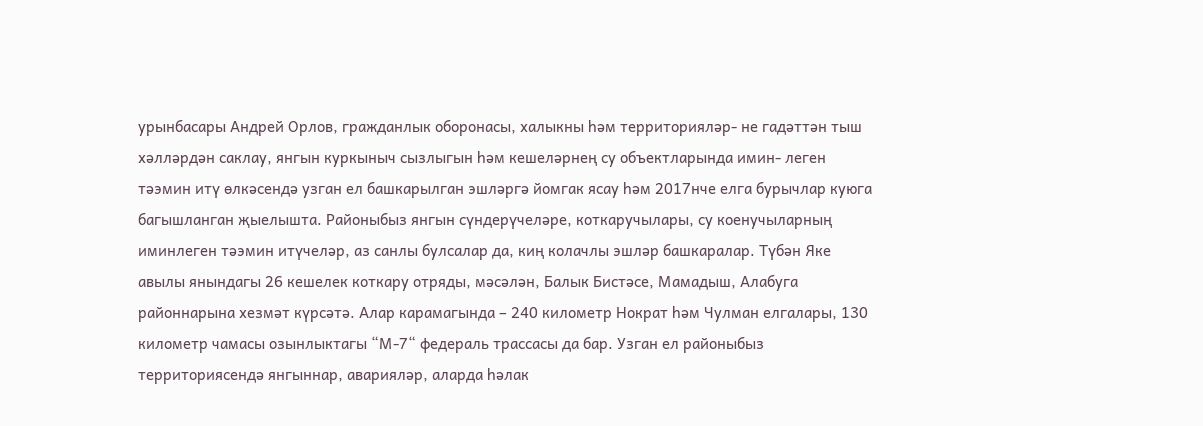урынбасары Андрей Орлов, гражданлык оборонасы, халыкны һәм территорияләр- не гадәттән тыш хәлләрдән саклау, янгын куркыныч сызлыгын һәм кешеләрнең су объектларында имин- леген тәэмин итү өлкәсендә узган ел башкарылган эшләргә йомгак ясау һәм 2017нче елга бурычлар куюга багышланган җыелышта. Районыбыз янгын сүндерүчеләре, коткаручылары, су коенучыларның иминлеген тәэмин итүчеләр, аз санлы булсалар да, киң колачлы эшләр башкаралар. Түбән Яке авылы янындагы 26 кешелек коткару отряды, мәсәлән, Балык Бистәсе, Мамадыш, Алабуга районнарына хезмәт күрсәтә. Алар карамагында – 240 километр Нократ һәм Чулман елгалары, 130 километр чамасы озынлыктагы “М-7“ федераль трассасы да бар. Узган ел районыбыз территориясендә янгыннар, аварияләр, аларда һәлак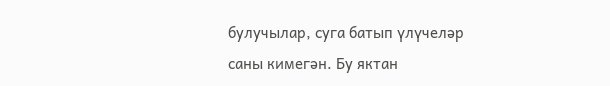булучылар, суга батып үлүчеләр саны кимегән. Бу яктан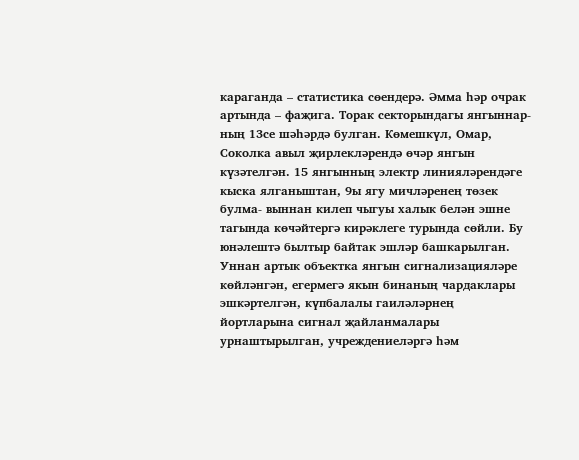караганда – статистика сөендерә. Әмма һәр очрак артында – фаҗига. Торак секторындагы янгыннар- ның 13се шәһәрдә булган. Көмешкүл, Омар, Соколка авыл җирлекләрендә өчәр янгын күзәтелгән. 15 янгынның электр линияләрендәге кыска ялганыштан, 9ы ягу мичләренең төзек булма- выннан килеп чыгуы халык белән эшне тагында көчәйтергә кирәклеге турында сөйли. Бу юнәлештә былтыр байтак эшләр башкарылган. Уннан артык объектка янгын сигнализацияләре көйләнгән, егермегә якын бинаның чардаклары эшкәртелгән, күпбалалы гаиләләрнең йортларына сигнал җайланмалары урнаштырылган, учреждениеләргә һәм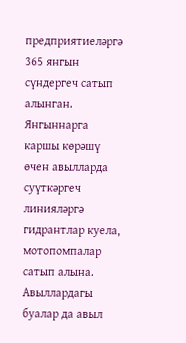предприятиеләргә 365 янгын сүндергеч сатып алынган. Янгыннарга каршы көрәшү өчен авылларда суүткәргеч линияләргә гидрантлар куела, мотопомпалар сатып алына. Авыллардагы буалар да авыл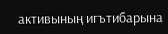активының игътибарына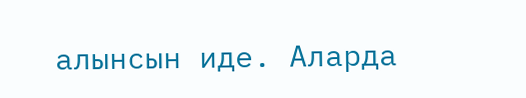алынсын иде. Аларда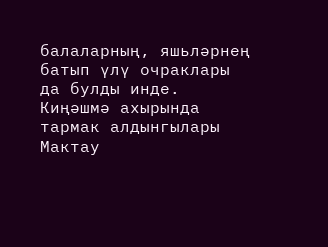балаларның, яшьләрнең батып үлү очраклары да булды инде. Киңәшмә ахырында тармак алдынгылары Мактау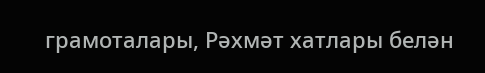грамоталары, Рәхмәт хатлары белән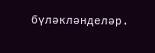бүләкләнделәр.